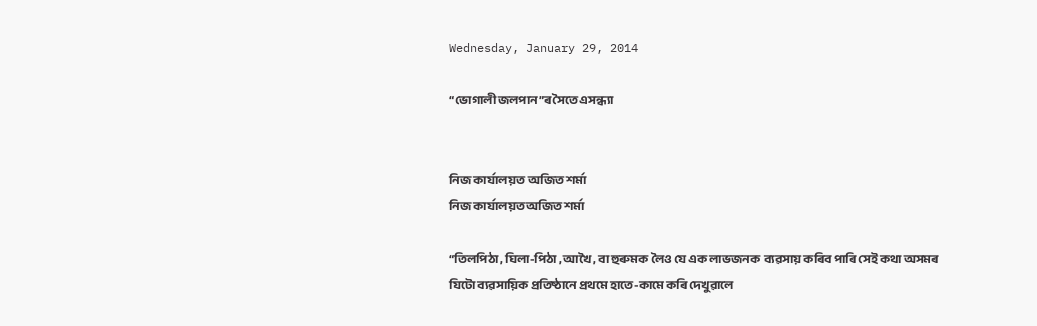Wednesday, January 29, 2014

“ভোগালী জলপান”ৰ সৈতে এসন্ধ্যা


নিজ কাৰ্যালয়ত  অজিত শৰ্মা
নিজ কাৰ্যালয়ত অজিত শৰ্মা

“তিলপিঠা , ঘিলা-পিঠা , আখৈ , বা হুৰুমক  লৈও যে এক লাভজনক  ব্যৱসায় কৰিব পাৰি সেই কথা অসমৰ  যিটো ব্যৱসায়িক প্ৰতিষ্ঠানে প্ৰথমে হাতে-কামে কৰি দেখুৱালে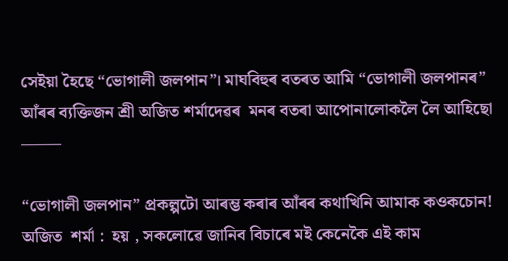সেইয়া হৈছে “ভোগালী জলপান”। মাঘবিহুৰ বতৰত আমি “ভোগালী জলপানৰ” আঁৰৰ ব্যক্তিজন শ্ৰী অজিত শৰ্মাদেৱৰ  মনৰ বতৰা আপোনালোকলৈ লৈ আহিছো  ——–

“ভোগালী জলপান” প্ৰকল্পটো আৰম্ভ কৰাৰ আঁৰৰ কথাখিনি আমাক কওকচোন!
অজিত  শৰ্মা :  হয় , সকলোৱে জানিব বিচাৰে মই কেনেকৈ এই কাম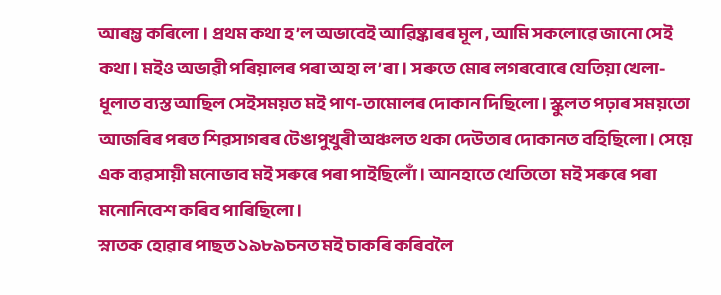আৰম্ভ কৰিলো । প্ৰথম কথা হ’ল অভাবেই আৱিষ্কাৰৰ মূল , আমি সকলোৱে জানো সেই কথা। মইও অভাৱী পৰিয়ালৰ পৰা অহা ল’ৰা। সৰুতে মোৰ লগৰবোৰে যেতিয়া খেলা-ধূলাত ব্যস্ত আছিল সেইসময়ত মই পাণ-তামোলৰ দোকান দিছিলো। স্কুলত পঢ়াৰ সময়তো আজৰিৰ পৰত শিৱসাগৰৰ টেঙাপুখুৰী অঞ্চলত থকা দেউতাৰ দোকানত বহিছিলো। সেয়ে এক ব্যৱসায়ী মনোভাব মই সৰুৰে পৰা পাইছিলোঁ । আনহাতে খেতিতো  মই সৰুৰে পৰা মনোনিবেশ কৰিব পাৰিছিলো।
স্নাতক হোৱাৰ পাছত ১৯৮৯চনত মই চাকৰি কৰিবলৈ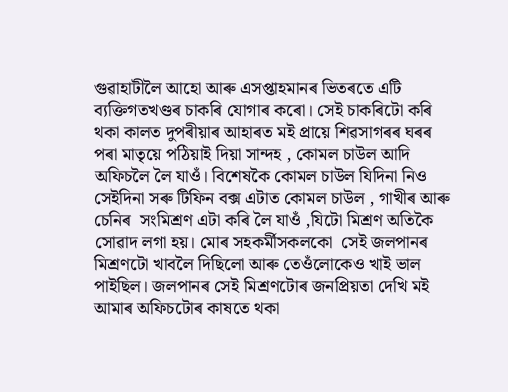গুৱাহাটীলৈ আহো আৰু এসপ্তাহমানৰ ভিতৰতে এটি ব্যক্তিগতখণ্ডৰ চাকৰি যোগাৰ কৰো। সেই চাকৰিটো কৰি থকা কালত দুপৰীয়াৰ আহাৰত মই প্ৰায়ে শিৱসাগৰৰ ঘৰৰ পৰা মাতৃয়ে পঠিয়াই দিয়া সান্দহ , কোমল চাউল আদি অফিচলৈ লৈ যাওঁ। বিশেষকৈ কোমল চাউল যিদিনা নিও সেইদিনা সৰু টিফিন বক্স এটাত কোমল চাউল , গাখীৰ আৰু চেনিৰ  সংমিশ্ৰণ এটা কৰি লৈ যাওঁ ,যিটো মিশ্ৰণ অতিকৈ সোৱাদ লগা হয়। মোৰ সহকৰ্মীসকলকো  সেই জলপানৰ মিশ্ৰণটো খাবলৈ দিছিলো আৰু তেওঁলোকেও খাই ভাল পাইছিল। জলপানৰ সেই মিশ্ৰণটোৰ জনপ্ৰিয়তা দেখি মই আমাৰ অফিচটোৰ কাষতে থকা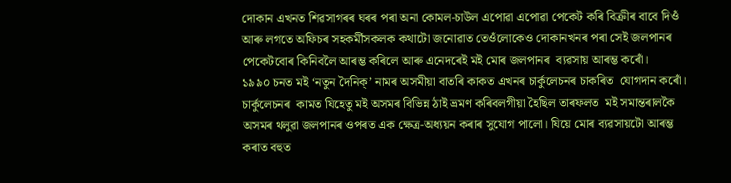দোকান এখনত শিৱসাগৰৰ ঘৰৰ পৰা অনা কোমল-চাউল এপোৱা এপোৱা পেকেট কৰি বিক্ৰীৰ বাবে দিওঁ আৰু লগতে অফিচৰ সহকৰ্মীসকলক কথাটো জনোৱাত তেওঁলোকেও দোকানখনৰ পৰা সেই জলপানৰ  পেকেটবোৰ কিনিবলৈ আৰম্ভ কৰিলে আৰু এনেদৰেই মই মোৰ জলপানৰ  ব্যৱসায় আৰম্ভ কৰোঁ।
১৯৯০ চনত মই ‘নতুন দৈনিক্’ নামৰ অসমীয়া বাতৰি কাকত এখনৰ চাৰ্কুলেচনৰ চাকৰিত  যোগদান কৰোঁ। চাৰ্কুলেচনৰ  কামত যিহেতু মই অসমৰ বিভিন্ন ঠাই ভ্ৰমণ কৰিবলগীয়া হৈছিল তাৰফলত  মই সমান্তৰালকৈ অসমৰ থলুৱা জলপানৰ ওপৰত এক ক্ষেত্ৰ-অধ্যয়ন কৰাৰ সুযোগ পালো। যিয়ে মোৰ ব্যৱসায়টো আৰম্ভ কৰাত বহুত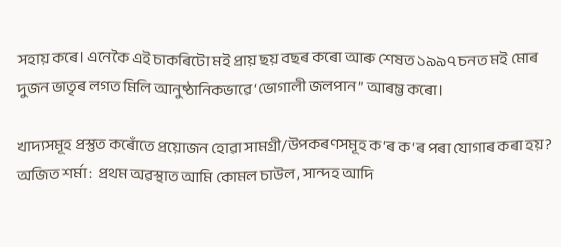সহায় কৰে। এনেকৈ এই চাকৰিটো মই প্ৰায় ছয় বছৰ কৰো আৰু শেষত ১৯৯৭ চনত মই মোৰ দুজন ভাতৃৰ লগত মিলি আনুষ্ঠানিকভাৱে ‘ভোগালী জলপান” আৰম্ভ কৰো।

খাদ্যসমূহ প্ৰস্তুত কৰোঁতে প্ৰয়োজন হোৱা সামগ্ৰী/উপকৰণসমূহ ক‘ৰ ক‘ৰ পৰা যোগাৰ কৰা হয়?
অজিত শৰ্মা :  প্ৰথম অৱস্থাত আমি কোমল চাউল , সান্দহ আদি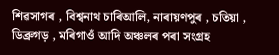শিৱসাগৰ , বিশ্বনাথ চাৰিআলি, নাৰায়ণপুৰ , চতিয়া , ডিব্ৰুগড় , মৰিগাওঁ আদি অঞ্চলৰ পৰা সংগ্ৰহ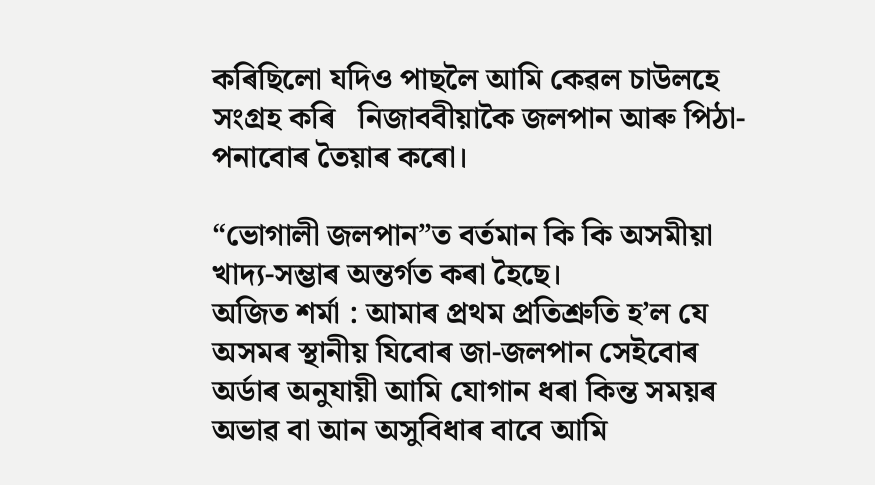কৰিছিলো যদিও পাছলৈ আমি কেৱল চাউলহে সংগ্ৰহ কৰি   নিজাববীয়াকৈ জলপান আৰু পিঠা-পনাবোৰ তৈয়াৰ কৰো।

“ভোগালী জলপান”ত বৰ্তমান কি কি অসমীয়া খাদ্য-সম্ভাৰ অন্তৰ্গত কৰা হৈছে।
অজিত শৰ্মা : আমাৰ প্ৰথম প্ৰতিশ্ৰুতি হ’ল যে অসমৰ স্থানীয় যিবোৰ জা-জলপান সেইবোৰ অৰ্ডাৰ অনুযায়ী আমি যোগান ধৰা কিন্ত সময়ৰ অভাৱ বা আন অসুবিধাৰ বাবে আমি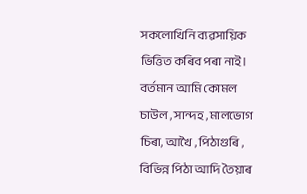সকলোখিনি ব্যৱসায়িক ভিত্তিত কৰিব পৰা নাই। বৰ্তমান আমি কোমল চাউল , সান্দহ , মালভোগ চিৰা, আখৈ , পিঠাগুৰি , বিভিন্ন পিঠা আদি তৈয়াৰ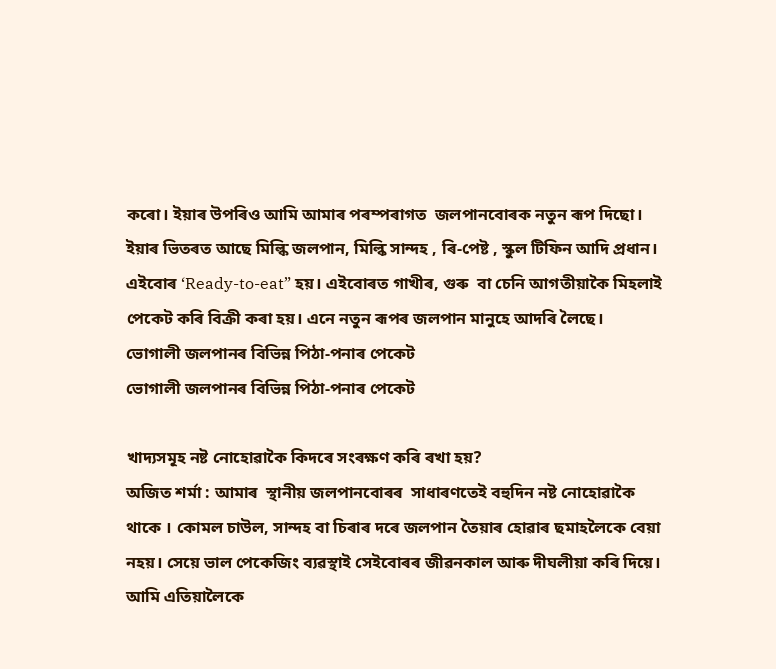কৰো। ইয়াৰ উপৰিও আমি আমাৰ পৰম্পৰাগত  জলপানবোৰক নতুন ৰূপ দিছো। ইয়াৰ ভিতৰত আছে মিল্কি জলপান, মিল্কি সান্দহ , ৰি-পেষ্ট , স্কুল টিফিন আদি প্ৰধান। এইবোৰ ‘Ready-to-eat” হয়। এইবোৰত গাখীৰ, গুৰু  বা চেনি আগতীয়াকৈ মিহলাই পেকেট কৰি বিক্ৰী কৰা হয়। এনে নতুন ৰূপৰ জলপান মানুহে আদৰি লৈছে।
ভোগালী জলপানৰ বিভিন্ন পিঠা-পনাৰ পেকেট
ভোগালী জলপানৰ বিভিন্ন পিঠা-পনাৰ পেকেট

খাদ্যসমূহ নষ্ট নোহোৱাকৈ কিদৰে সংৰক্ষণ কৰি ৰখা হয়?
অজিত শৰ্মা : আমাৰ  স্থানীয় জলপানবোৰৰ  সাধাৰণতেই বহুদিন নষ্ট নোহোৱাকৈ থাকে । কোমল চাউল, সান্দহ বা চিৰাৰ দৰে জলপান তৈয়াৰ হোৱাৰ ছমাহলৈকে বেয়া নহয়। সেয়ে ভাল পেকেজিং ব্যৱস্থাই সেইবোৰৰ জীৱনকাল আৰু দীঘলীয়া কৰি দিয়ে।  আমি এতিয়ালৈকে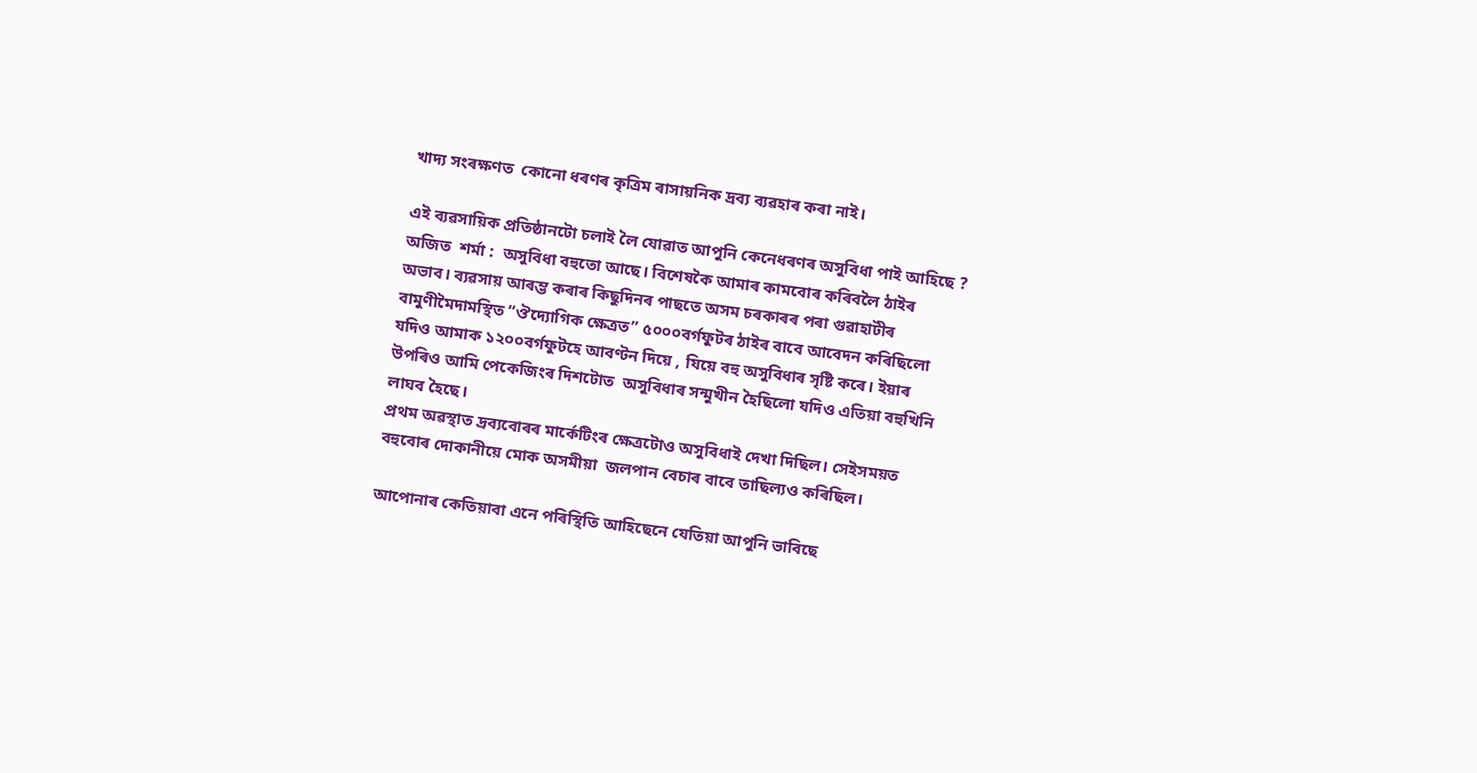খাদ্য সংৰক্ষণত  কোনো ধৰণৰ কৃত্ৰিম ৰাসায়নিক দ্ৰব্য ব্যৱহাৰ কৰা নাই।

এই ব্যৱসায়িক প্ৰতিষ্ঠানটো চলাই লৈ যোৱাত আপুনি কেনেধৰণৰ অসুবিধা পাই আহিছে ?
অজিত  শৰ্মা :  অসুবিধা বহুতো আছে। বিশেষকৈ আমাৰ কামবোৰ কৰিবলৈ ঠাইৰ অভাব। ব্যৱসায় আৰম্ভ কৰাৰ কিছুদিনৰ পাছতে অসম চৰকাৰৰ পৰা গুৱাহাটীৰ বামুণীমৈদামস্থিত “ঔদ্যোগিক ক্ষেত্ৰত” ৫০০০বৰ্গফুটৰ ঠাইৰ বাবে আবেদন কৰিছিলো যদিও আমাক ১২০০বৰ্গফুটহে আবণ্টন দিয়ে , যিয়ে বহু অসুবিধাৰ সৃষ্টি কৰে। ইয়াৰ উপৰিও আমি পেকেজিংৰ দিশটোত  অসুবিধাৰ সন্মুখীন হৈছিলো যদিও এতিয়া বহুখিনি লাঘব হৈছে।
প্ৰথম অৱস্থাত দ্ৰব্যবোৰৰ মাৰ্কেটিংৰ ক্ষেত্ৰটোও অসুবিধাই দেখা দিছিল। সেইসময়ত  বহুবোৰ দোকানীয়ে মোক অসমীয়া  জলপান বেচাৰ বাবে তাছিল্যও কৰিছিল।

আপোনাৰ কেতিয়াবা এনে পৰিস্থিতি আহিছেনে যেতিয়া আপুনি ভাবিছে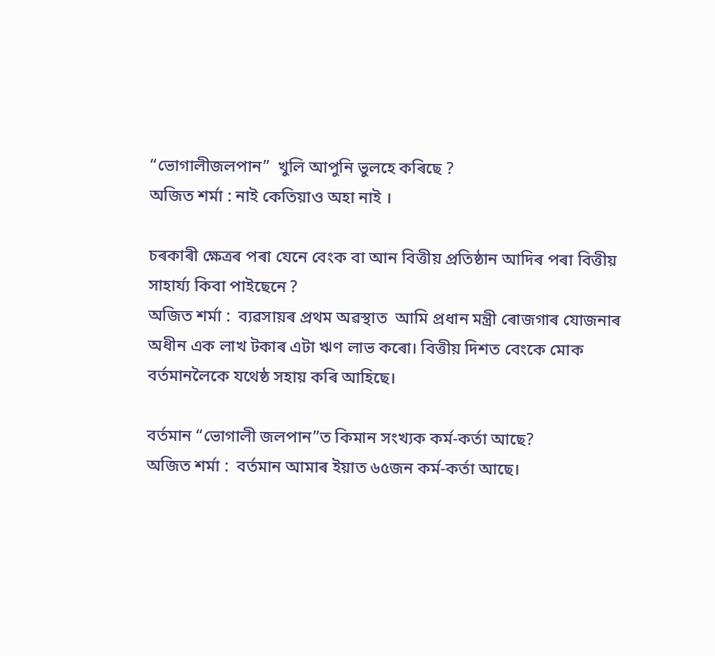“ভোগালীজলপান”  খুলি আপুনি ভুলহে কৰিছে ?
অজিত শৰ্মা : নাই কেতিয়াও অহা নাই ।

চৰকাৰী ক্ষেত্ৰৰ পৰা যেনে বেংক বা আন বিত্তীয় প্ৰতিষ্ঠান আদিৰ পৰা বিত্তীয় সাহাৰ্য্য কিবা পাইছেনে ?
অজিত শৰ্মা :  ব্যৱসায়ৰ প্ৰথম অৱস্থাত  আমি প্ৰধান মন্ত্ৰী ৰোজগাৰ যোজনাৰ অধীন এক লাখ টকাৰ এটা ঋণ লাভ কৰো। বিত্তীয় দিশত বেংকে মোক বৰ্তমানলৈকে যথেষ্ঠ সহায় কৰি আহিছে।

বৰ্তমান “ভোগালী জলপান”ত কিমান সংখ্যক কৰ্ম-কৰ্তা আছে?
অজিত শৰ্মা :  বৰ্তমান আমাৰ ইয়াত ৬৫জন কৰ্ম-কৰ্তা আছে।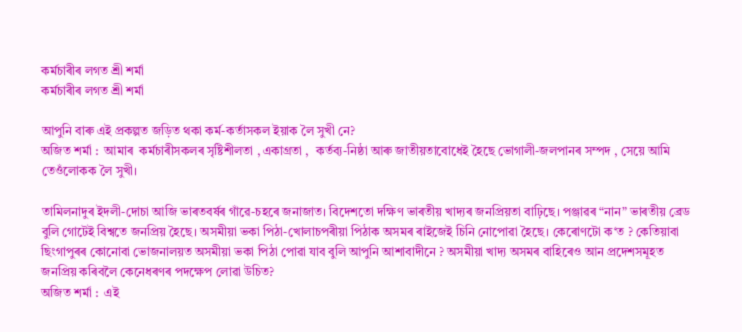কৰ্মচাৰীৰ লগত শ্ৰী শৰ্মা
কৰ্মচাৰীৰ লগত শ্ৰী শৰ্মা

আপুনি বাৰু এই প্ৰকল্পত জড়িত থকা কৰ্ম-কৰ্তাসকল ইয়াক লৈ সুখী নে?
অজিত শৰ্মা :  আমাৰ  কৰ্মচাৰীসকলৰ সৃষ্টিশীলতা , একাগ্ৰতা ,  কৰ্তব্য-নিষ্ঠা আৰু জাতীয়তাবোধেই হৈছে ভোগালী-জলপানৰ সম্পদ , সেয়ে আমি তেওঁলোকক লৈ সুখী।

তামিলনাদুৰ ইদলী-দোচা আজি ভাৰতবৰ্ষৰ গাঁৱে-চহৰে জনাজাত। বিদেশতো দক্ষিণ ভাৰতীয় খাদ্যৰ জনপ্ৰিয়তা বাঢ়িছে। পঞ্জাৱৰ “নান” ভাৰতীয় ব্ৰেড বুলি গোটেই বিশ্বতে জনপ্ৰিয় হৈছে। অসমীয়া ভকা পিঠা-খোলাচপৰীয়া পিঠাক অসমৰ ৰাইজেই চিনি নোপোৱা হৈছে। কেৰোণটো ক‘ত ? কেতিয়াবা ছিংগাপুৰৰ কোনোবা ভোজনালয়ত অসমীয়া ভকা পিঠা পোৱা যাব বুলি আপুনি আশাবাদীনে ? অসমীয়া খাদ্য অসমৰ বাহিৰেও আন প্ৰদেশসমূহত জনপ্ৰিয় কৰিবলৈ কেনেধৰণৰ পদক্ষেপ লোৱা উচিত?
অজিত শৰ্মা :  এই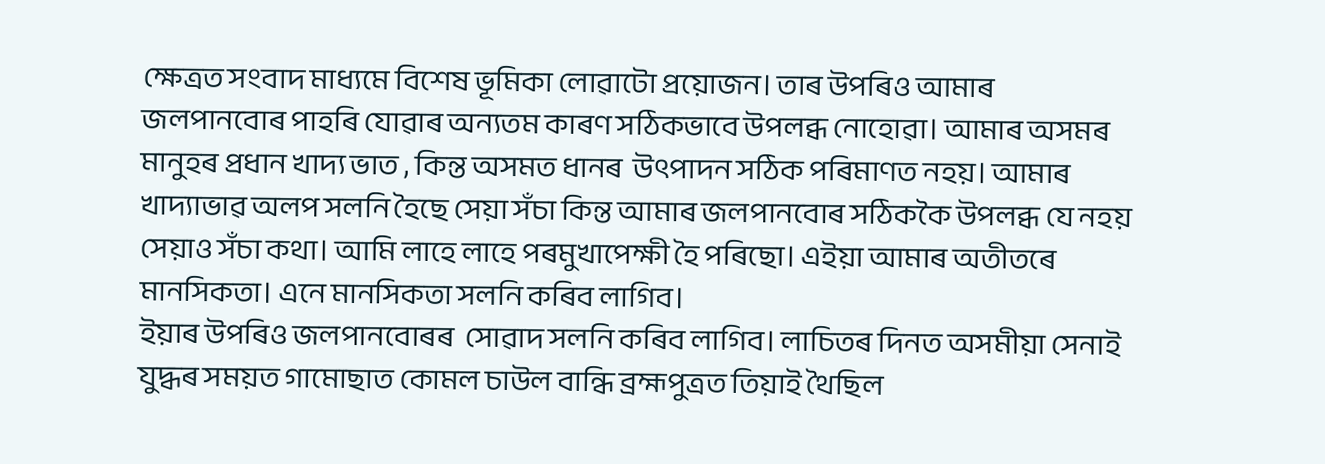ক্ষেত্ৰত সংবাদ মাধ্যমে বিশেষ ভূমিকা লোৱাটো প্ৰয়োজন। তাৰ উপৰিও আমাৰ জলপানবোৰ পাহৰি যোৱাৰ অন্যতম কাৰণ সঠিকভাবে উপলব্ধ নোহোৱা। আমাৰ অসমৰ মানুহৰ প্ৰধান খাদ্য ভাত , কিন্ত অসমত ধানৰ  উৎপাদন সঠিক পৰিমাণত নহয়। আমাৰ খাদ্যাভাৱ অলপ সলনি হৈছে সেয়া সঁচা কিন্ত আমাৰ জলপানবোৰ সঠিককৈ উপলব্ধ যে নহয় সেয়াও সঁচা কথা। আমি লাহে লাহে পৰমুখাপেক্ষী হৈ পৰিছো। এইয়া আমাৰ অতীতৰে মানসিকতা। এনে মানসিকতা সলনি কৰিব লাগিব।
ইয়াৰ উপৰিও জলপানবোৰৰ  সোৱাদ সলনি কৰিব লাগিব। লাচিতৰ দিনত অসমীয়া সেনাই  যুদ্ধৰ সময়ত গামোছাত কোমল চাউল বান্ধি ব্ৰহ্মপুত্ৰত তিয়াই থৈছিল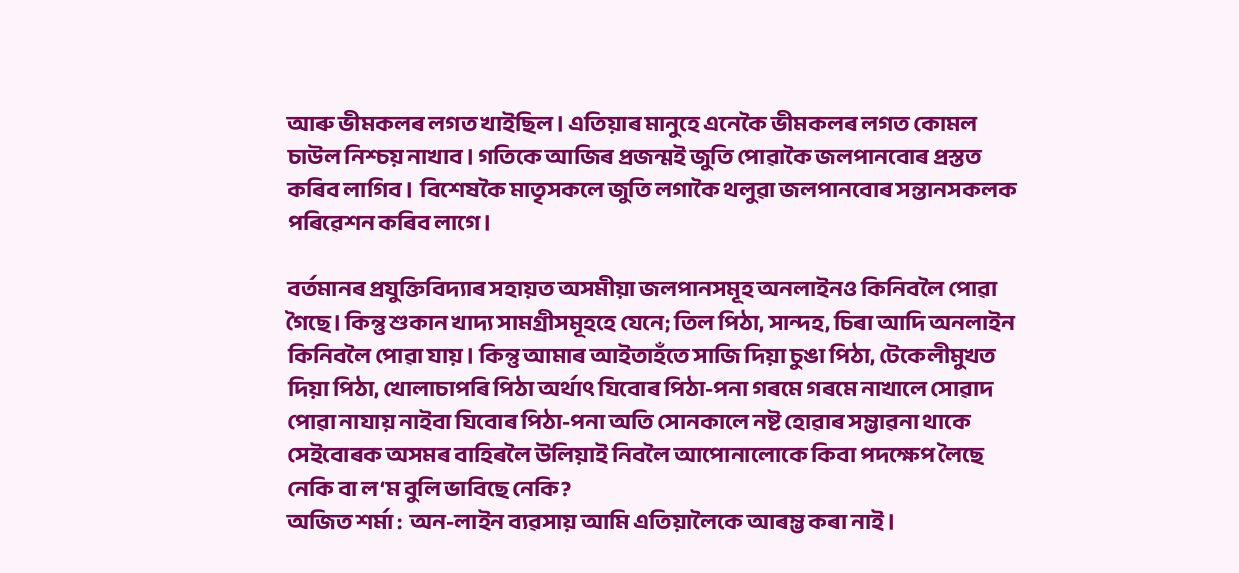আৰু ভীমকলৰ লগত খাইছিল। এতিয়াৰ মানুহে এনেকৈ ভীমকলৰ লগত কোমল চাউল নিশ্চয় নাখাব। গতিকে আজিৰ প্ৰজন্মই জুতি পোৱাকৈ জলপানবোৰ প্ৰস্তত কৰিব লাগিব।  বিশেষকৈ মাতৃসকলে জুতি লগাকৈ থলুৱা জলপানবোৰ সন্তানসকলক পৰিৱেশন কৰিব লাগে।

বৰ্তমানৰ প্ৰযুক্তিবিদ্যাৰ সহায়ত অসমীয়া জলপানসমূহ অনলাইনও কিনিবলৈ পোৱা গৈছে। কিন্তু শুকান খাদ্য সামগ্ৰীসমূহহে যেনে; তিল পিঠা, সান্দহ, চিৰা আদি অনলাইন কিনিবলৈ পোৱা যায়। কিন্তু আমাৰ আইতাহঁতে সাজি দিয়া চুঙা পিঠা, টেকেলীমুখত দিয়া পিঠা, খোলাচাপৰি পিঠা অৰ্থাৎ যিবোৰ পিঠা-পনা গৰমে গৰমে নাখালে সোৱাদ পোৱা নাযায় নাইবা যিবোৰ পিঠা-পনা অতি সোনকালে নষ্ট হোৱাৰ সম্ভাৱনা থাকে সেইবোৰক অসমৰ বাহিৰলৈ উলিয়াই নিবলৈ আপোনালোকে কিবা পদক্ষেপ লৈছে নেকি বা ল‘ম বুলি ভাবিছে নেকি?
অজিত শৰ্মা :  অন-লাইন ব্যৱসায় আমি এতিয়ালৈকে আৰম্ভ কৰা নাই।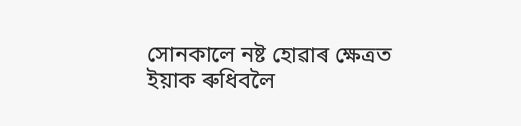সোনকালে নষ্ট হোৱাৰ ক্ষেত্ৰত ইয়াক ৰুধিবলৈ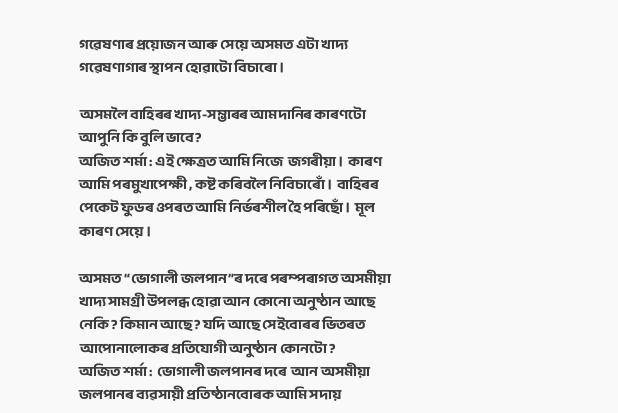গৱেষণাৰ প্ৰয়োজন আৰু সেয়ে অসমত এটা খাদ্য গৱেষণাগাৰ স্থাপন হোৱাটো বিচাৰো।

অসমলৈ বাহিৰৰ খাদ্য-সম্ভাৰৰ আমদানিৰ কাৰণটো আপুনি কি বুলি ভাবে?
অজিত শৰ্মা : এই ক্ষেত্ৰত আমি নিজে  জগৰীয়া।  কাৰণ আমি পৰমুখাপেক্ষী , কষ্ট কৰিবলৈ নিবিচাৰোঁ।  বাহিৰৰ পেকেট ফুডৰ ওপৰত আমি নিৰ্ভৰশীল হৈ পৰিছোঁ।  মূল কাৰণ সেয়ে ।

অসমত “ভোগালী জলপান”ৰ দৰে পৰম্পৰাগত অসমীয়া খাদ্য সামগ্ৰী উপলব্ধ হোৱা আন কোনো অনুষ্ঠান আছে নেকি? কিমান আছে? যদি আছে সেইবোৰৰ ভিতৰত আপোনালোকৰ প্ৰতিযোগী অনুষ্ঠান কোনটো?
অজিত শৰ্মা :  ভোগালী জলপানৰ দৰে  আন অসমীয়া জলপানৰ ব্যৱসায়ী প্ৰতিষ্ঠানবোৰক আমি সদায়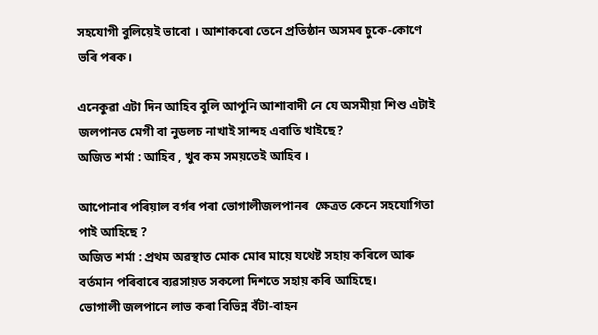সহযোগী বুলিয়েই ভাবো । আশাকৰো তেনে প্ৰতিষ্ঠান অসমৰ চুকে-কোণে ভৰি পৰক।

এনেকুৱা এটা দিন আহিব বুলি আপুনি আশাবাদী নে যে অসমীয়া শিশু এটাই জলপানত মেগী বা নুডলচ নাখাই সান্দহ এবাতি খাইছে?
অজিত শৰ্মা : আহিব , খুব কম সময়তেই আহিব ।

আপোনাৰ পৰিয়াল বৰ্গৰ পৰা ভোগালীজলপানৰ  ক্ষেত্ৰত কেনে সহযোগিতা পাই আহিছে ?
অজিত শৰ্মা : প্ৰথম অৱস্থাত মোক মোৰ মায়ে যথেষ্ট সহায় কৰিলে আৰু বৰ্তমান পৰিবাৰে ব্যৱসায়ত সকলো দিশতে সহায় কৰি আহিছে।
ভোগালী জলপানে লাভ কৰা বিভিন্ন বঁটা-বাহন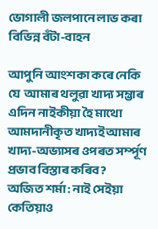ভোগালী জলপানে লাভ কৰা বিভিন্ন বঁটা-বাহন

আপুনি আংশকা কৰে নেকি যে  আমাৰ থলুৱা খাদ্য সম্ভাৰ এদিন নাইকীয়া হৈ মাথো আমদানীকৃত খাদ্যই আমাৰ খাদ্য-অভ্যাসৰ ওপৰত সৰ্ম্পূণ প্ৰভাব বিস্তাৰ কৰিব ?
অজিত শৰ্মা : নাই সেইয়া কেতিয়াও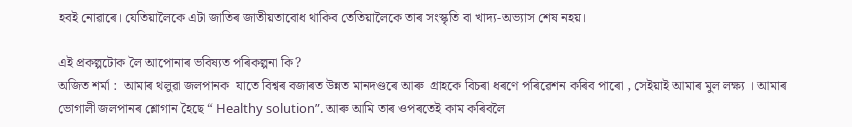হবই নোৱাৰে। যেতিয়ালৈকে এটা জাতিৰ জাতীয়তাবোধ থাকিব তেতিয়ালৈকে তাৰ সংস্কৃতি বা খাদ্য-অভ্যাস শেষ নহয়।

এই প্ৰকল্পটোক লৈ আপোনাৰ ভবিষ্যত পৰিকল্পনা কি?
অজিত শৰ্মা :  আমাৰ থলুৱা জলপানক  যাতে বিশ্বৰ বজাৰত উন্নত মানদণ্ডৰে আৰু  গ্ৰাহকে বিচৰা ধৰণে পৰিৱেশন কৰিব পাৰো , সেইয়াই আমাৰ মুল লক্ষ্য । আমাৰ ভোগালী জলপানৰ শ্লোগান হৈছে “ Healthy solution”. আৰু আমি তাৰ ওপৰতেই কাম কৰিবলৈ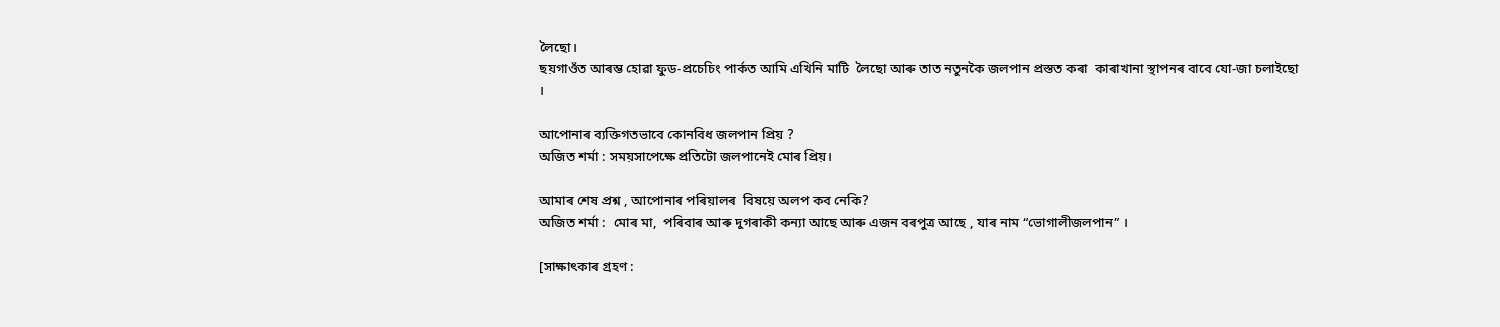লৈছো।
ছয়গাওঁত আৰম্ভ হোৱা ফুড-প্ৰচেচিং পাৰ্কত আমি এখিনি মাটি  লৈছো আৰু তাত নতুনকৈ জলপান প্ৰস্তত কৰা  কাৰাখানা স্থাপনৰ বাবে যো-জা চলাইছো ।

আপোনাৰ ব্যক্তিগতভাবে কোনবিধ জলপান প্ৰিয় ?
অজিত শৰ্মা : সময়সাপেক্ষে প্ৰতিটো জলপানেই মোৰ প্ৰিয়।

আমাৰ শেষ প্ৰশ্ন , আপোনাৰ পৰিয়ালৰ  বিষয়ে অলপ কব নেকি?
অজিত শৰ্মা :  মোৰ মা,  পৰিবাৰ আৰু দুগৰাকী কন্যা আছে আৰু এজন বৰপুত্ৰ আছে , যাৰ নাম “ভোগালীজলপান” ।

[সাক্ষাৎকাৰ গ্ৰহণ :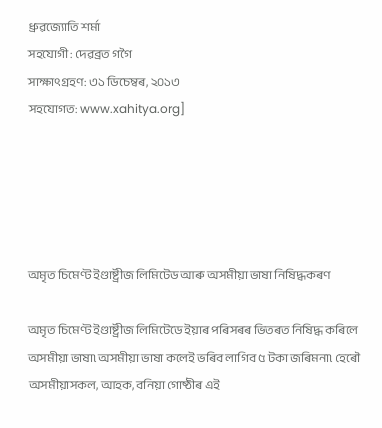ধ্ৰুৱজ্যোতি শৰ্মা
সহযোগী : দেৱব্ৰত গগৈ
সাক্ষাৎগ্ৰহণ: ৩১ ডিচেম্বৰ, ২০১৩
সহযোগত: www.xahitya.org]





অমৃত চিমেণ্ট ইণ্ডাষ্ট্ৰীজ লিমিটেড আৰু অসমীয়া ভাষা নিষিদ্ধকৰণ

অমৃত চিমেণ্ট ইণ্ডাষ্ট্ৰীজ লিমিটেডে ইয়াৰ পৰিসৰৰ ভিতৰত নিষিদ্ধ কৰিলে অসমীয়া ভাষা৷ অসমীয়া ভাষা কলেই ভৰিব লাগিব ৫ টকা জৰিমনা৷ হেৰৌ অসমীয়াসকল, আহক, বনিয়া গোষ্ঠীৰ এই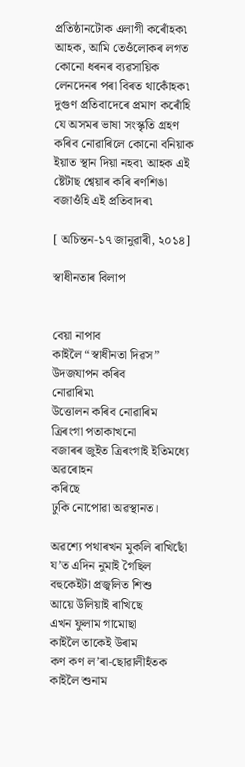প্ৰতিষ্ঠানটোক এলাগী কৰোঁহক৷ আহক, আমি তেওঁলোকৰ লগত কোনো ধৰনৰ ব্যৱসায়িক লেনদেনৰ পৰা বিৰত থাকোঁহক৷ দুগুণ প্ৰতিবাদেৰে প্ৰমাণ কৰোঁহি যে অসমৰ ভাষা সংস্কৃতি গ্ৰহণ কৰিব নোৱাৰিলে কোনো বনিয়াক ইয়াত স্থান দিয়া নহব৷ আহক এই ষ্টেটাছ শ্বেয়াৰ কৰি ৰণশিঙা বজাওঁহি এই প্ৰতিবাদৰ৷

[ অচিন্তন-১৭ জানুৱাৰী, ২০১৪]

স্বাধীনতাৰ বিলাপ


বেয়া নাপাব
কাইলৈ “স্বাধীনতা দিৱস” উদজযাপন কৰিব
নোৱাৰিম৷
উত্তোলন কৰিব নোৱাৰিম
ত্ৰিৰংগা পতাকাখনো
বজাৰৰ জুইত ত্ৰিৰংগাই ইতিমধ্যে অৱৰোহন
কৰিছে
ঢুকি নোপোৱা অৱস্থানত।

অৱশ্যে পথাৰখন মুকলি ৰাখিছোঁ
য’ত এদিন নুমাই গৈছিল
বহুকেইটা প্ৰজ্বলিত শিশু
আয়ে উলিয়াই ৰাখিছে
এখন ফুলাম গামোছা
কাইলৈ তাকেই উৰাম
কণ কণ ল’ৰা-ছোৱালীহঁতক কাইলৈ শুনাম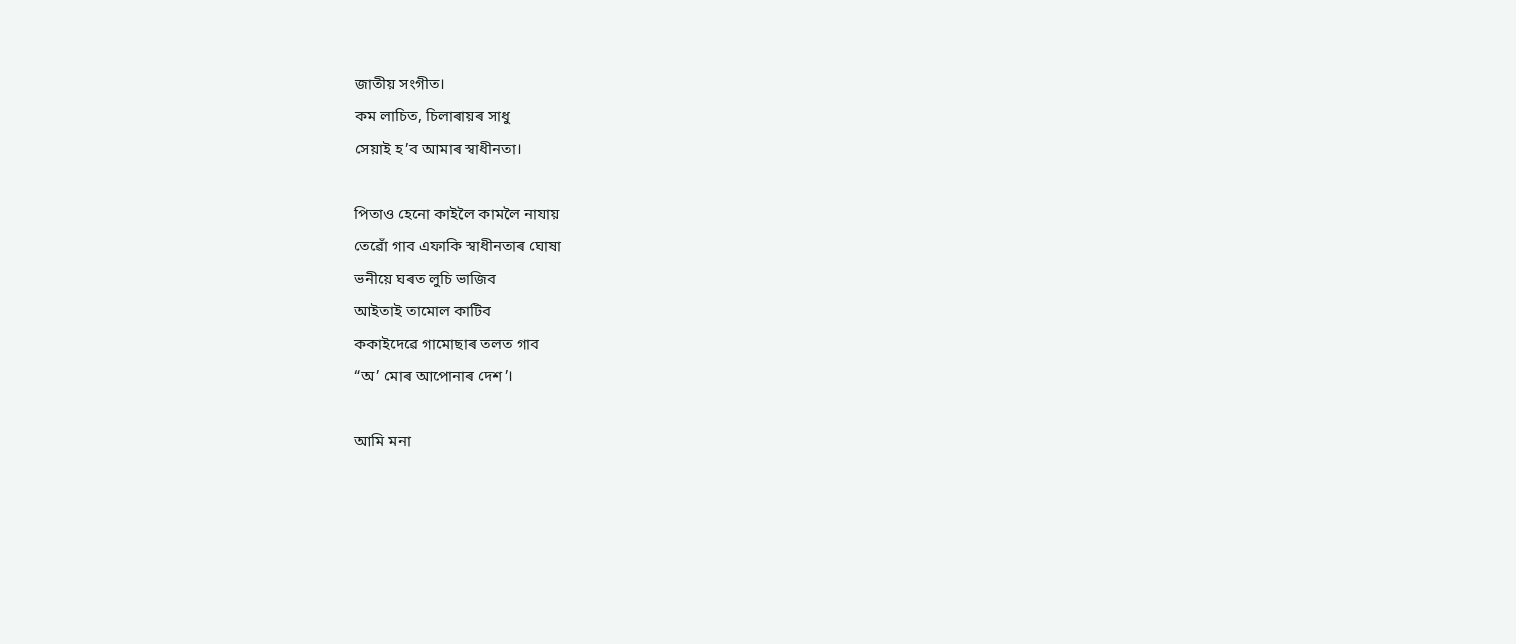জাতীয় সংগীত।
কম লাচিত, চিলাৰায়ৰ সাধু
সেয়াই হ’ব আমাৰ স্বাধীনতা।

পিতাও হেনো কাইলৈ কামলৈ নাযায়
তেৱোঁ গাব এফাকি স্বাধীনতাৰ ঘোষা
ভনীয়ে ঘৰত লুচি ভাজিব
আইতাই তামোল কাটিব
ককাইদেৱে গামোছাৰ তলত গাব
“অ’ মোৰ আপোনাৰ দেশ’।

আমি মনা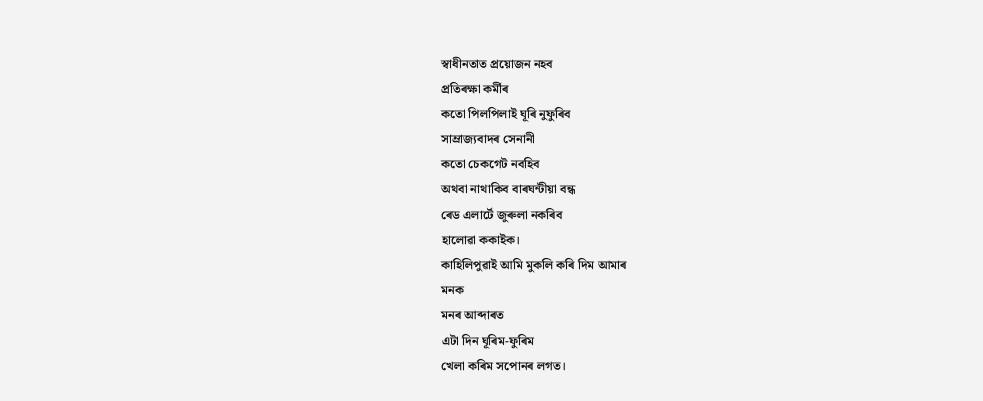স্বাধীনতাত প্ৰয়োজন নহব
প্ৰতিৰক্ষা কৰ্মীৰ
কতো পিলপিলাই ঘূৰি নুফুৰিব
সাম্ৰাজ্যবাদৰ সেনানী
কতো চেকগেট নবহিব
অথবা নাথাকিব বাৰঘন্টীয়া বন্ধ
ৰেড এলাৰ্টে জুৰুলা নকৰিব
হালোৱা ককাইক।
কাহিলিপুৱাই আমি মুকলি কৰি দিম আমাৰ
মনক
মনৰ আব্দাৰত
এটা দিন ঘূৰিম-ফুৰিম
খেলা কৰিম সপোনৰ লগত।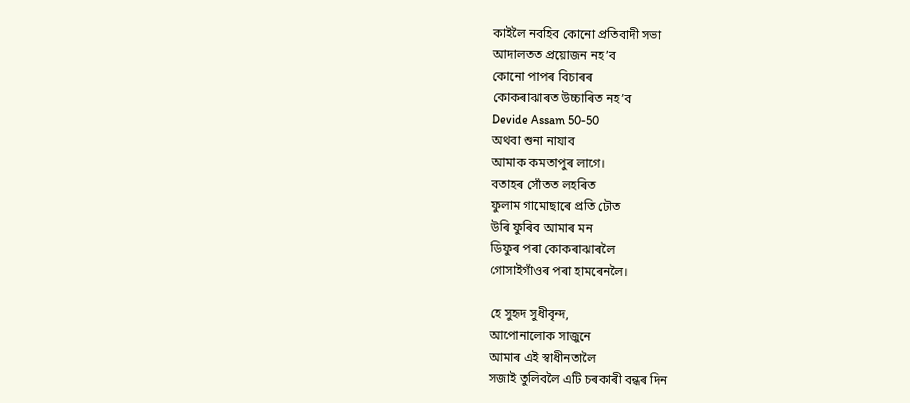কাইলৈ নবহিব কোনো প্ৰতিবাদী সভা
আদালতত প্ৰয়োজন নহ’ব
কোনো পাপৰ বিচাৰৰ
কোকৰাঝাৰত উচ্চাৰিত নহ’ব
Devide Assam 50-50
অথবা শুনা নাযাব
আমাক কমতাপুৰ লাগে।
বতাহৰ সোঁতত লহৰিত
ফুলাম গামোছাৰে প্ৰতি ঢৌত
উৰি ফুৰিব আমাৰ মন
ডিফুৰ পৰা কোকৰাঝাৰলৈ
গোসাইগাঁওৰ পৰা হামৰেনলৈ।

হে সুহৃদ সুধীবৃন্দ,
আপোনালোক সাজুনে
আমাৰ এই স্বাধীনতালৈ
সজাই তুলিবলৈ এটি চৰকাৰী বন্ধৰ দিন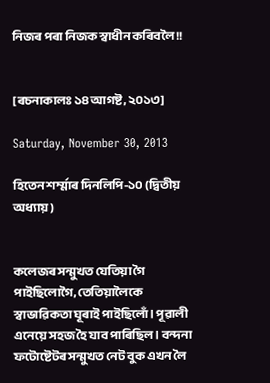নিজৰ পৰা নিজক স্বাধীন কৰিবলৈ !!


[ৰচনাকালঃ ১৪ আগষ্ট, ২০১৩]

Saturday, November 30, 2013

হিতেন শৰ্ম্মাৰ দিনলিপি-১০ (দ্বিতীয় অধ্যায়)


কলেজৰ সন্মুখত যেতিয়া গৈ পাইছিলোগৈ, তেতিয়ালৈকে স্বাভাৱিকতা ঘূৰাই পাইছিলোঁ। পূৱালী এনেয়ে সহজ হৈ যাব পাৰিছিল। বন্দনা ফটোষ্টেটৰ সন্মুখত নেট বুক এখন লৈ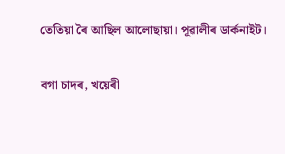তেতিয়া ৰৈ আছিল আলোছায়া। পূৱালীৰ ডাৰ্কনাইট।

বগা চাদৰ, খয়েৰী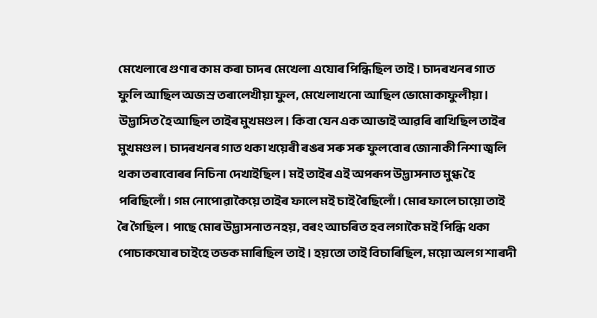মেখেলাৰে গুণাৰ কাম কৰা চাদৰ মেখেলা এযোৰ পিন্ধিছিল তাই। চাদৰখনৰ গাত ফুলি আছিল অজস্ৰ তৰালেখীয়া ফুল, মেখেলাখনো আছিল ভোমোকাফুলীয়া। উদ্ভাসিত হৈ আছিল তাইৰ মুখমণ্ডল। কিবা যেন এক আভাই আৱৰি ৰাখিছিল তাইৰ মুখমণ্ডল। চাদৰখনৰ গাত থকা খয়েৰী ৰঙৰ সৰু সৰু ফুলবোৰ জোনাকী নিশা জ্বলি থকা তৰাবোৰৰ নিচিনা দেখাইছিল। মই তাইৰ এই অপৰূপ উদ্ভাসনাত মুগ্ধ হৈ পৰিছিলোঁ। গম নোপোৱাকৈয়ে তাইৰ ফালে মই চাই ৰৈছিলোঁ। মোৰ ফালে চায়ো তাই ৰৈ গৈছিল। পাছে মোৰ উদ্ভাসনাত নহয়, বৰং আচৰিত হব লগাকৈ মই পিন্ধি থকা পোচাকযোৰ চাইহে তভক মাৰিছিল তাই। হয়তো তাই বিচাৰিছিল, ময়ো অলগ শাৰদী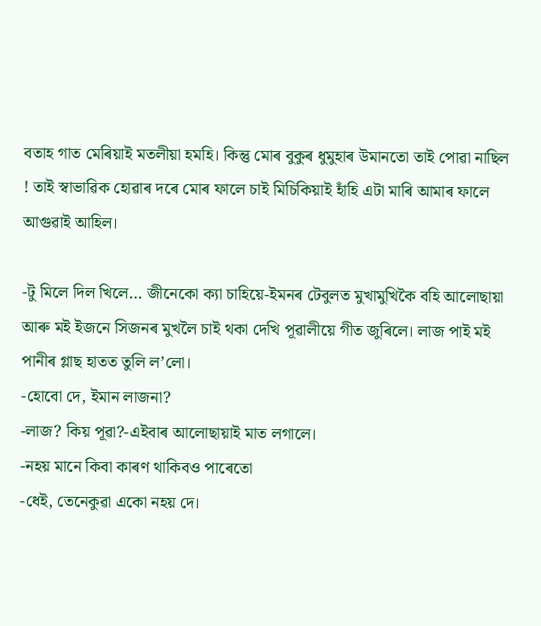বতাহ গাত মেৰিয়াই মতলীয়া হমহি। কিন্তু মোৰ বুকুৰ ধুমুহাৰ উমানতো তাই পোৱা নাছিল ! তাই স্বাভাৱিক হোৱাৰ দৰে মোৰ ফালে চাই মিচিকিয়াই হাঁহি এটা মাৰি আমাৰ ফালে আগুৱাই আহিল।

-টু মিলে দিল খিলে… জীনেকো ক্যা চাহিয়ে-ইমনৰ টেবুলত মুখামুখিকৈ বহি আলোছায়া আৰু মই ইজনে সিজনৰ মুখলৈ চাই থকা দেখি পূৱালীয়ে গীত জুৰিলে। লাজ পাই মই পানীৰ গ্লাছ হাতত তুলি ল’লো।
-হোবো দে, ইমান লাজনা?
-লাজ? কিয় পূৱা?-এইবাৰ আলোছায়াই মাত লগালে।
-নহয় মানে কিবা কাৰণ থাকিবও পাৰেতো
-ধেই, তেনেকুৱা একো নহয় দে।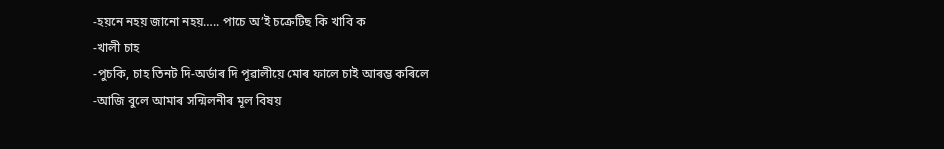-হয়নে নহয় জানো নহয়….. পাচে অ’ই চক্ৰেটিছ কি খাবি ক
-খালী চাহ
-পুচকি, চাহ তিনট দি-অৰ্ডাৰ দি পূৱালীয়ে মোৰ ফালে চাই আৰম্ভ কৰিলে
-আজি বুলে আমাৰ সন্মিলনীৰ মূল বিষয়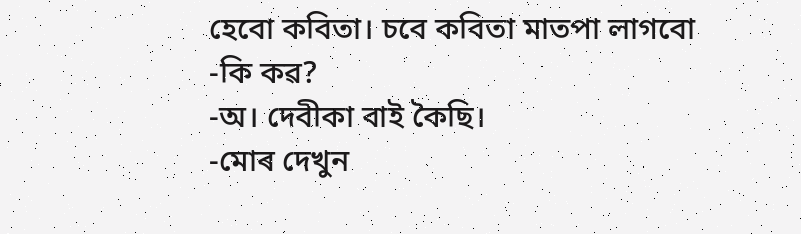হেবো কবিতা। চবে কবিতা মাতপা লাগবো
-কি কৱ?
-অ। দেবীকা বাই কৈছি।
-মোৰ দেখুন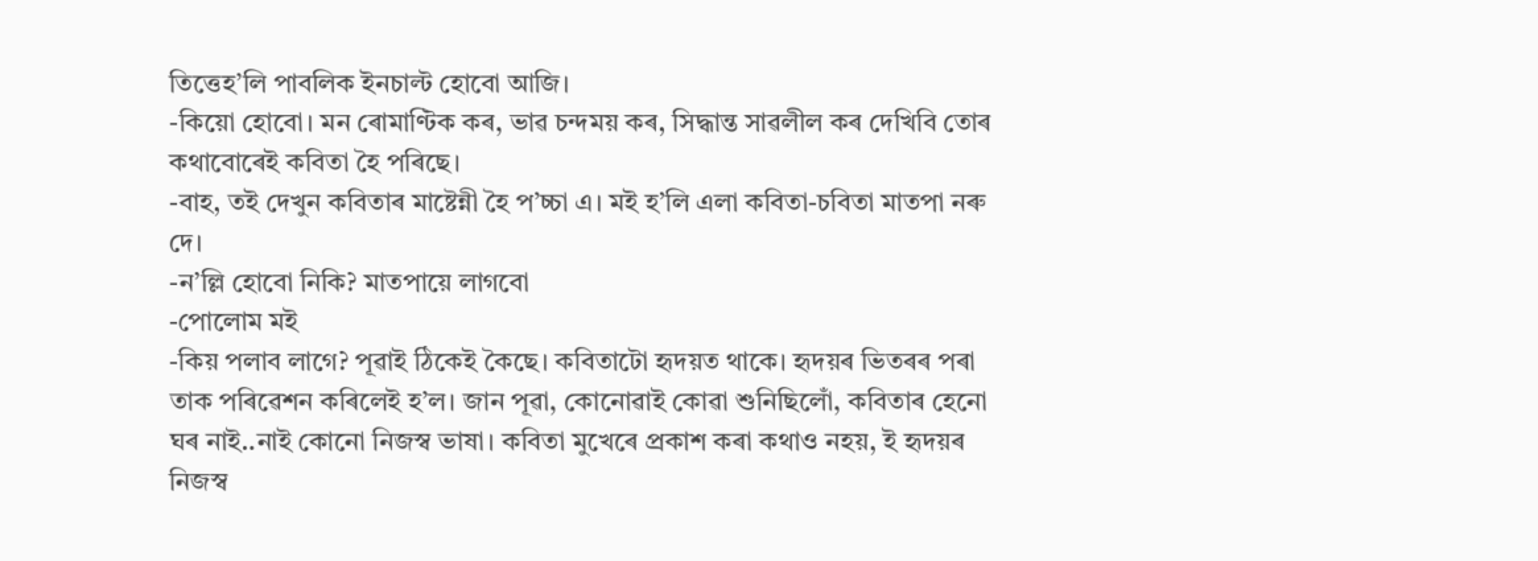তিত্তেহ’লি পাবলিক ইনচাল্ট হোবো আজি।
-কিয়ো হোবো। মন ৰোমাণ্টিক কৰ, ভাৱ চন্দময় কৰ, সিদ্ধান্ত সাৱলীল কৰ দেখিবি তোৰ কথাবোৰেই কবিতা হৈ পৰিছে।
-বাহ, তই দেখুন কবিতাৰ মাষ্টেন্নী হৈ প’চ্চা এ। মই হ’লি এলা কবিতা-চবিতা মাতপা নৰু দে।
-ন’ল্লি হোবো নিকি? মাতপায়ে লাগবো
-পোলোম মই
-কিয় পলাব লাগে? পূৱাই ঠিকেই কৈছে। কবিতাটো হৃদয়ত থাকে। হৃদয়ৰ ভিতৰৰ পৰা তাক পৰিৱেশন কৰিলেই হ’ল। জান পূৱা, কোনোৱাই কোৱা শুনিছিলোঁ, কবিতাৰ হেনো ঘৰ নাই..নাই কোনো নিজস্ব ভাষা। কবিতা মুখেৰে প্ৰকাশ কৰা কথাও নহয়, ই হৃদয়ৰ নিজস্ব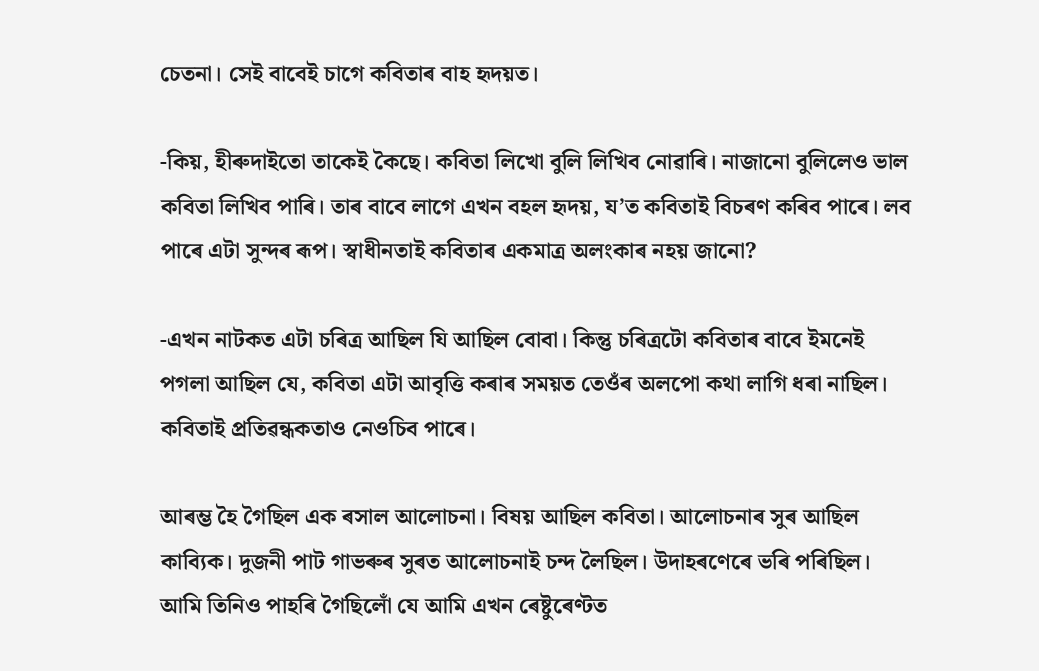চেতনা। সেই বাবেই চাগে কবিতাৰ বাহ হৃদয়ত।

-কিয়, হীৰুদাইতো তাকেই কৈছে। কবিতা লিখো বুলি লিখিব নোৱাৰি। নাজানো বুলিলেও ভাল কবিতা লিখিব পাৰি। তাৰ বাবে লাগে এখন বহল হৃদয়, য’ত কবিতাই বিচৰণ কৰিব পাৰে। লব পাৰে এটা সুন্দৰ ৰূপ। স্বাধীনতাই কবিতাৰ একমাত্ৰ অলংকাৰ নহয় জানো?

-এখন নাটকত এটা চৰিত্ৰ আছিল যি আছিল বোবা। কিন্তু চৰিত্ৰটো কবিতাৰ বাবে ইমনেই পগলা আছিল যে, কবিতা এটা আবৃত্তি কৰাৰ সময়ত তেওঁৰ অলপো কথা লাগি ধৰা নাছিল। কবিতাই প্ৰতিৱন্ধকতাও নেওচিব পাৰে।

আৰম্ভ হৈ গৈছিল এক ৰসাল আলোচনা। বিষয় আছিল কবিতা। আলোচনাৰ সুৰ আছিল কাব্যিক। দুজনী পাট গাভৰুৰ সুৰত আলোচনাই চন্দ লৈছিল। উদাহৰণেৰে ভৰি পৰিছিল। আমি তিনিও পাহৰি গৈছিলোঁ যে আমি এখন ৰেষ্টুৰেণ্টত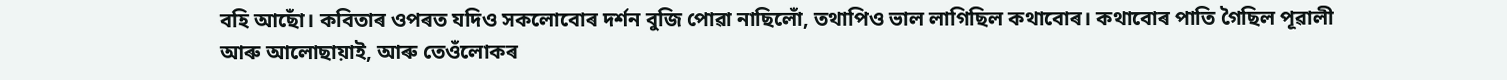বহি আছোঁ। কবিতাৰ ওপৰত যদিও সকলোবোৰ দৰ্শন বুজি পোৱা নাছিলোঁ, তথাপিও ভাল লাগিছিল কথাবোৰ। কথাবোৰ পাতি গৈছিল পূৱালী আৰু আলোছায়াই, আৰু তেওঁলোকৰ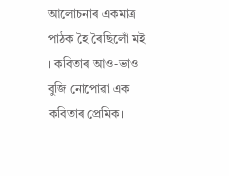আলোচনাৰ একমাত্ৰ পাঠক হৈ ৰৈছিলোঁ মই  । কবিতাৰ আও-ভাও বুজি নোপোৱা এক কবিতাৰ প্ৰেমিক।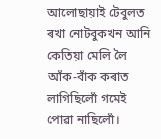আলোছায়াই টেবুলত ৰখা নোটবুকখন আনি কেতিয়া মেলি লৈ আঁক-বাঁক কৰাত লাগিছিলোঁ গমেই পোৱা নাছিলোঁ।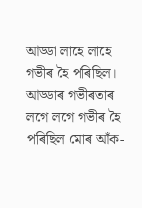আড্ডা লাহে লাহে গভীৰ হৈ পৰিছিল। আড্ডাৰ গভীৰতাৰ লগে লগে গভীৰ হৈ পৰিছিল মোৰ আঁক-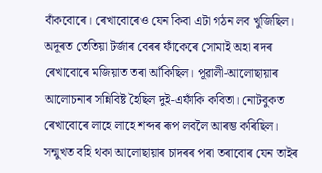বাঁকবোৰে। ৰেখাবোৰেও যেন কিবা এটা গঠন লব খুজিছিল। অদূৰত তেতিয়া টৰ্জাৰ বেৰৰ ফাঁকেৰে সোমাই অহা ৰদৰ ৰেখাবোৰে মজিয়াত তৰা আঁকিছিল। পূৱালী-আলোছায়াৰ আলোচনাৰ সন্নিবিষ্ট হৈছিল দুই-এফাঁকি কবিতা। নোটবুকত ৰেখাবোৰে লাহে লাহে শব্দৰ ৰূপ লবলৈ আৰম্ভ কৰিছিল। সন্মুখত বহি থকা আলোছায়াৰ চাদৰৰ পৰা তৰাবোৰ যেন তাইৰ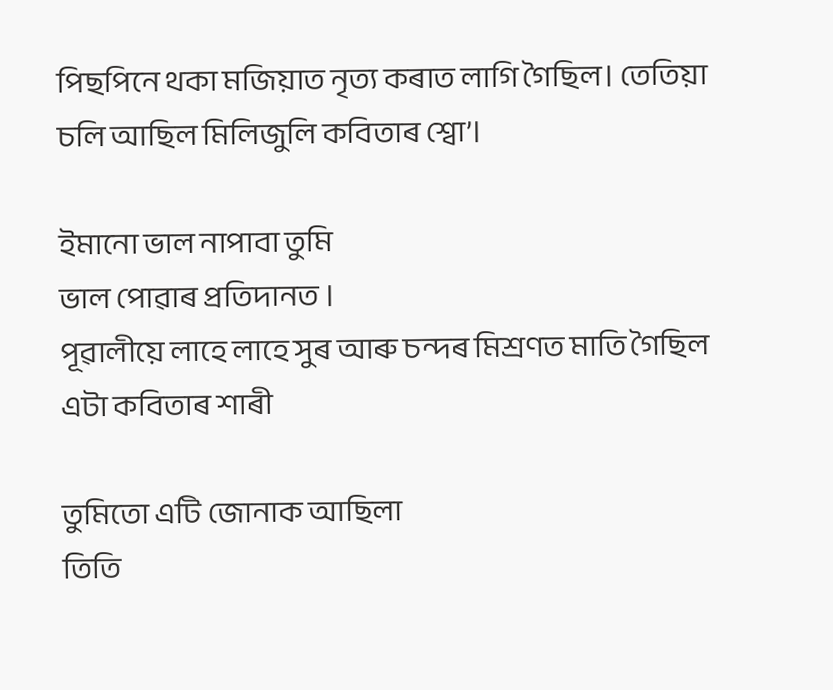পিছপিনে থকা মজিয়াত নৃত্য কৰাত লাগি গৈছিল। তেতিয়া চলি আছিল মিলিজুলি কবিতাৰ শ্বো’।

ইমানো ভাল নাপাবা তুমি
ভাল পোৱাৰ প্ৰতিদানত ।
পূৱালীয়ে লাহে লাহে সুৰ আৰু চন্দৰ মিশ্ৰণত মাতি গৈছিল এটা কবিতাৰ শাৰী

তুমিতো এটি জোনাক আছিলা
তিতি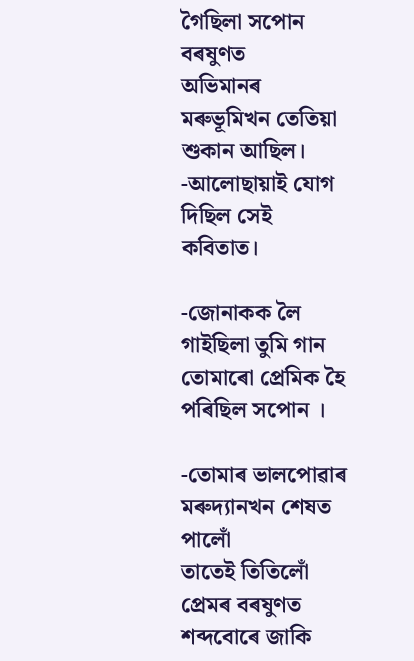গৈছিলা সপোন বৰষুণত
অভিমানৰ মৰুভূমিখন তেতিয়া শুকান আছিল।
-আলোছায়াই যোগ দিছিল সেই কবিতাত।

-জোনাকক লৈ গাইছিলা তুমি গান
তোমাৰো প্ৰেমিক হৈ পৰিছিল সপোন ।

-তোমাৰ ভালপোৱাৰ মৰুদ্যানখন শেষত পালোঁ
তাতেই তিতিলোঁ প্ৰেমৰ বৰষুণত
শব্দবোৰে জাকি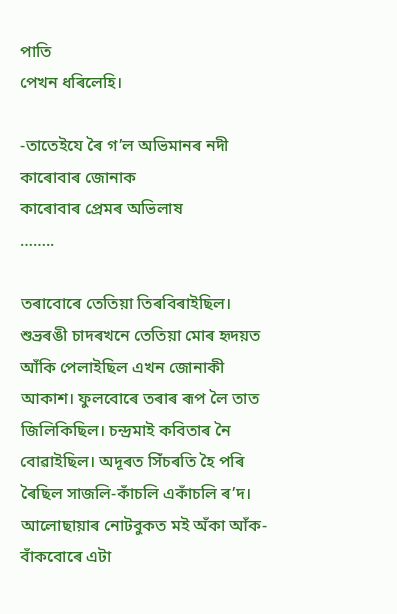পাতি
পেখন ধৰিলেহি।

-তাতেইযে ৰৈ গ’ল অভিমানৰ নদী
কাৰোবাৰ জোনাক
কাৰোবাৰ প্ৰেমৰ অভিলাষ
……..

তৰাবোৰে তেতিয়া তিৰবিৰাইছিল। শুভ্ৰৰঙী চাদৰখনে তেতিয়া মোৰ হৃদয়ত আঁকি পেলাইছিল এখন জোনাকী আকাশ। ফুলবোৰে তৰাৰ ৰূপ লৈ তাত জিলিকিছিল। চন্দ্ৰমাই কবিতাৰ নৈ বোৱাইছিল। অদূৰত সিঁচৰতি হৈ পৰি ৰৈছিল সাজলি-কাঁচলি একাঁচলি ৰ’দ। আলোছায়াৰ নোটবুকত মই অঁকা আঁক-বাঁকবোৰে এটা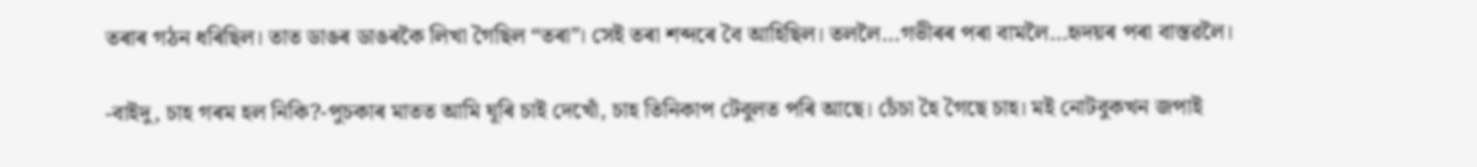তৰাৰ গঠন ধৰিছিল। তাত ডাঙৰ ডাঙৰকৈ লিখা গৈছিল “তৰা”। সেই তৰা শব্দৰে বৈ আহিছিল। তললৈ…গভীৰৰ পৰা বামলৈ…হৃদয়ৰ পৰা বাস্তৱলৈ।

-বাইদু, চাহ গৰম হল নিকি?-পুচকাৰ মাতত আমি ঘূৰি চাই দেখোঁ, চাহ তিনিকাপ টেবুলত পৰি আছে। চেঁচা হৈ গৈছে চাহ। মই নোটবুকখন জপাই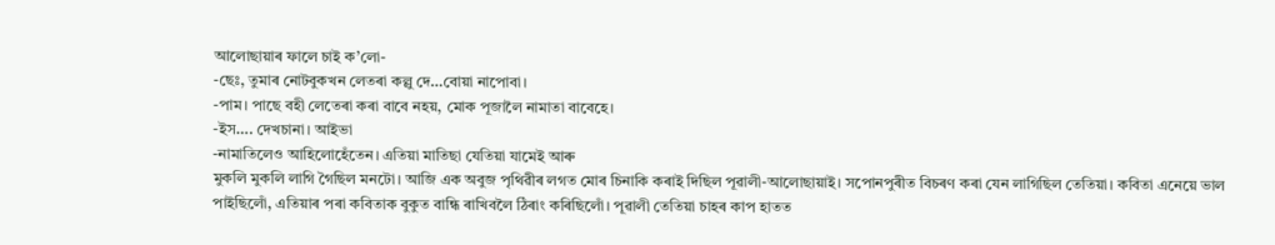আলোছায়াৰ ফালে চাই ক’লো-
-ছেঃ, তুমাৰ নোটবুকখন লেতৰা কল্লু দে…বোয়া নাপোবা।
-পাম। পাছে বহী লেতেৰা কৰা বাবে নহয়, মোক পূজালৈ নামাতা বাবেহে।
-ইস…. দেখচানা। আইভা
-নামাতিলেও আহিলোহেঁতেন। এতিয়া মাতিছা যেতিয়া যামেই আৰু
মুকলি মুকলি লাগি গৈছিল মনটো। আজি এক অবুজ পৃথিৱীৰ লগত মোৰ চিনাকি কৰাই দিছিল পূৱালী-আলোছায়াই। সপোনপুৰীত বিচৰণ কৰা যেন লাগিছিল তেতিয়া। কবিতা এনেয়ে ভাল পাইছিলোঁ, এতিয়াৰ পৰা কবিতাক বুকুত বান্ধি ৰাখিবলৈ ঠিৰাং কৰিছিলোঁ। পূৱালী তেতিয়া চাহৰ কাপ হাতত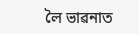লৈ ভাৱনাত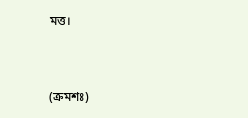মত্ত।



(ক্ৰমশঃ)